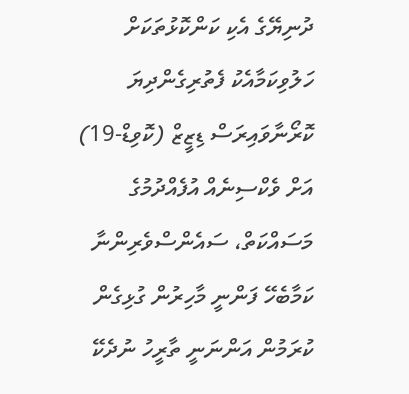ދުނިޔޭގެ އެކި ކަންކޮޅުތަކަށް ހަލުވިކަމާއެކު ފެތުރިގެންދިޔަ ކޮރޯނާވައިރަސް ޑިޒީޒް (ކޮވިޑް-19) އަށް ވެކްސިނެއް އުފެއްދުމުގެ މަސައްކަތް، ސައެންސްވެރިންނާ ކަމާބެހޭ ފަންނީ މާހިރުން ގުޅިގެން ކުރަމުން އަންނަނީ ތާރީހު ނުދެކޭ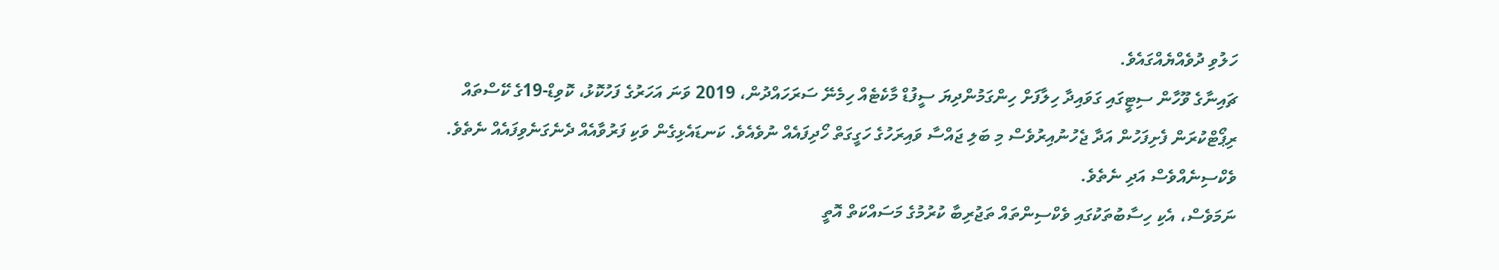ހަލުވި ދުވެއްޔެއްގައެވެ.
ޗައިނާގެ ވޫހާން ސިޓީގައި ގަވައިދާ ހިލާފަށް ހިންގަމުންދިޔަ ސީފުޑް މާކެޓެއް ހިމެނޭ ސަރަހައްދުން، 2019 ވަނަ އަހަރުގެ ފަހުކޮޅު، ކޮވިޑް-19ގެ ކޭސްތައް ރިޕޯޓްކުރަން ފެށިފަހުން އަދާ ޖެހުނުއިރުވެސް މި ބަލި ޖައްސާ ވައިރަހުގެ ހަގީގަތް ހޯދިފައެއް ނުވެއެވެ. ކަނޑައެޅިގެން ވަކި ފަރުވާއެއް ދެނެގަނެވިފައެއް ނެތެވެ. ވެކްސިނެއްވެސް އަދި ނެތެވެ.
ނަމަވެސް، އެކި ހިސާބުތަކުގައި ވެކްސިންތައް ތަޖުރިބާ ކުރުމުގެ މަސައްކަތް އޮތީ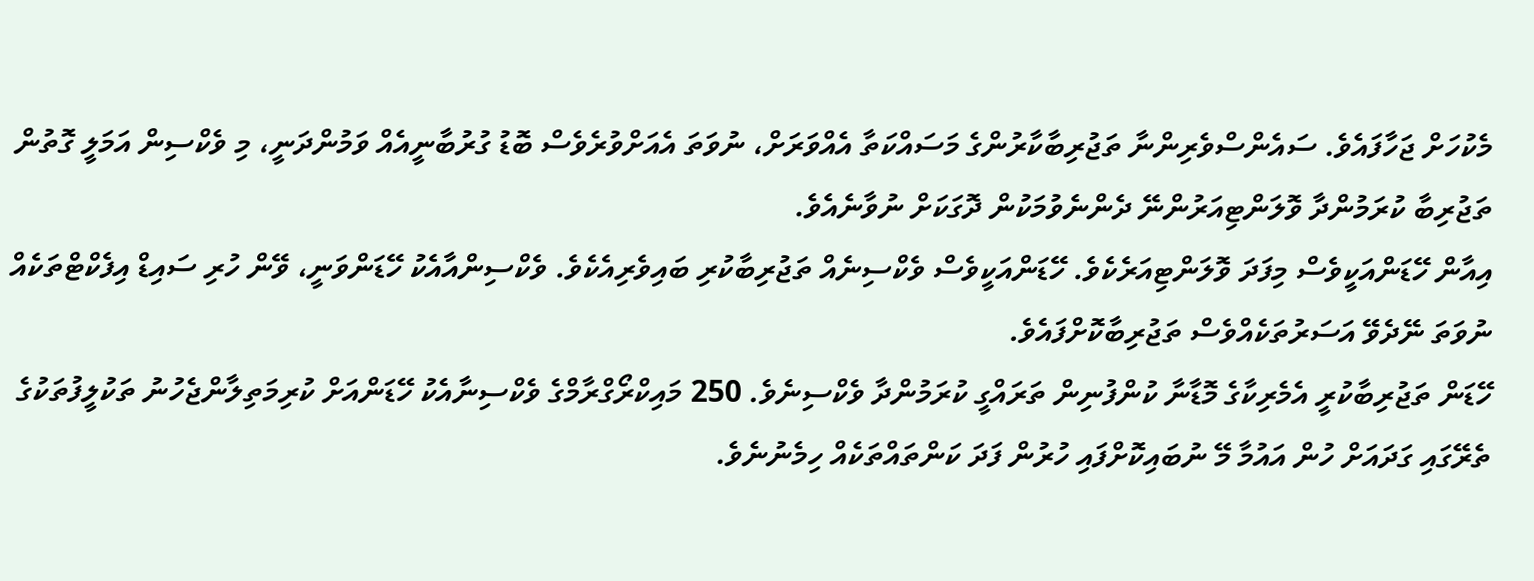މެކުހަށް ޖަހާފައެވެ. ސައެންސްވެރިންނާ ތަޖުރިބާކާރުންގެ މަސައްކަތާ އެއްވަރަށް، ނުވަތަ އެއަށްވުރެވެސް ބޮޑު ގުރުބާނީއެއް ވަމުންދަނީ، މި ވެކްސިން އަމަލީ ގޮތުން ތަޖުރިބާ ކުރަމުންދާ ވޮލަންޓިއަރުންނޭ ދެންނެވުމަކުން ދޮގަކަށް ނުވާނެއެވެ.
އިއާން ހޭޑަންއަކީވެސް މިފަދަ ވޮލަންޓިއަރެކެވެ. ހޭޑަންއަކީވެސް ވެކްސިނެއް ތަޖުރިބާކުރި ބައިވެރިއެކެވެ. ވެކްސިންއާއެކު ހޭޑަންވަނީ، ވޭން ހުރި ސައިޑް އިފެކްޓްތަކެއް ނުވަތަ ނޭދެވޭ އަސަރުތަކެއްވެސް ތަޖުރިބާކޮށްފައެވެ.
ހޭޑަން ތަޖުރިބާކުރީ އެމެރިކާގެ މޮޑާނާ ކުންފުނިން ތަރައްގީ ކުރަމުންދާ ވެކްސިނެވެ. 250 މައިކްރޯގްރާމްގެ ވެކްސިނާއެކު ހޭޑަންއަށް ކުރިމަތިލާންޖެހުނު ތަކުލީފުތަކުގެ ތެރޭގައި ގަދައަށް ހުން އައުމާ މޭ ނުބައިކޮށްފައި ހުރުން ފަދަ ކަންތައްތަކެއް ހިމެނުނެވެ.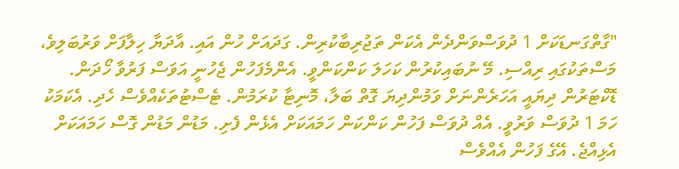"ގާތްގަނޑަކަށް 1 ދުވަސްވަންދެން އެކަން ތަޖުރިބާކުރިން. ގަދައަށް ހުން އައި. އާދަޔާ ހިލާފަށް ވަރުބަލިވެ، މަސްތަކުގައި ރިއްސި. މޭ ނުބައިކުރުން ކަހަލަ ކަންކަންވީ. އެންމެފަހުން ޖެހުނީ އަވަސް ފަރުވާ ހޯދަން. ޑޮކްޓަރުން ދިޔައީ އަހަރެންނަށް ވަމުންދިޔަ ގޮތް ބަލާ، މޮނިޓާ ކުރަމުން. ޓެސްޓުތަކެއްވެސް ހެދި. އެކަމަކު ހަމަ 1 ދުވަސް ވަރުވީ. އެއް ދުވަސް ފަހުން ކަންކަން ހަމައަކަށް އެޅެން ފެށި. މަޑުން މަޑުން ގޮސް ހަމައަކަށް އެޅިއްޖެ. އޭގެ ފަހުން އެއްވެސް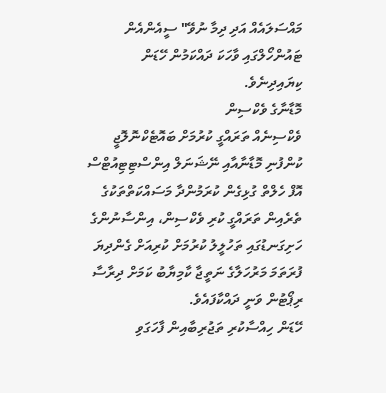މައްސަލައެއް އަދި ދިމާ ނުވޭ" ސީއެންއެން ޓައުންހޯލްގައި ވާހަކަ ދައްކަމުން ހޭޑަން ކިޔައިދިނެވެ.
މޮޑާނާގެ ވެކްސިން
ވެކްސިނެއް ތަރައްގީ ކުރުމަށް ބައޮޓެކްނޮލޮޖީ ކުންފުނި މޮޑާނާއާއި ނޭޝަނަލް އިންސްޓިޓިއުޓްސް އޮފް ހެލްތް ގުޅިގެން ކުރަމުންދާ މަސައްކަތްތަކުގެ ތެރެއިން ތަރައްގީ ކުރި ވެކްސިން، އިންސާނުންގެ ހަށިގަނޑުގައި ތަހުލީލު ކުރުމަށް ކުރިއަށް ގެންދިޔަ ފުރަތަމަ މަރުހަލާގެ ނަތީޖާ ކާމިޔާބު ކަމަށް ދިރާސާ ރިޕޯޓުން ވަނީ ދައްކާފައެވެ.
ހޭޑަން ހިއްސާކުރި ތަޖުރިބާއިން ފާހަގަވި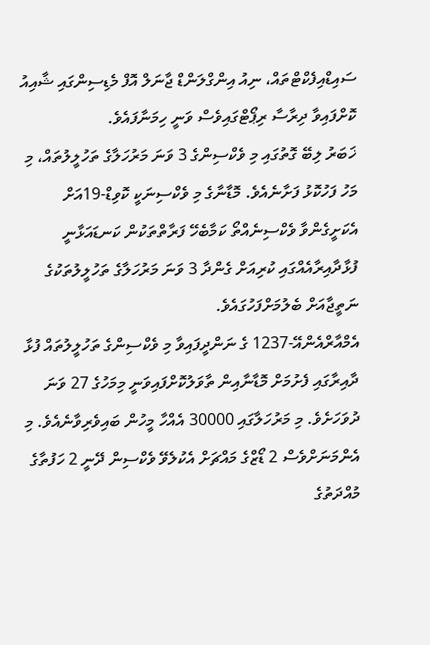ސައިޑްއިފެކްޓްތައް، ނިއު އިންގްލަންޑް ޖާނަލް އޮފް މެޑިސިންގައި ޝާއިއު ކޮށްފައިވާ ދިރާސާ ރިޕޯޓްގައިވެސް ވަނީ ހިމަނާފައެވެ.
ޚަބަރު ލިބޭ ގޮތުގައި މި ވެކްސިންގެ 3 ވަނަ މަރުހަލާގެ ތަހުލީލުތައް، މި މަހު ފަހުކޮޅު ފަށާނެއެވެ. މޮޑާނާގެ މި ވެކްސިނަކީ ކޮވިޑް-19އަށް އެކަށީގެންވާ ވެކްސިނެއްތޯ ކަމާބެހޭ ފަރާތްތަކުން ކަނޑައަޅާނީ ފުޅާދާއިރާއެއްގައި ކުރިއަށް ގެންދާ 3 ވަނަ މަރުހަލާގެ ތަހުލީލުތަކުގެ ނަތީޖާއަށް ބެލުމަށްފަހުގައެވެ.
އެމްއާރްއެންއޭ-1237 ގެ ނަންދީފައިވާ މި ވެކްސިންގެ ތަހުލީލުތައް ފުޅާ ދާއިރާގައި ފެށުމަށް މޮޑާނާއިން ތާވަލުކޮށްފައިވަނީ މިމަހުގެ 27 ވަނަ ދުވަހަށެވެ. މި މަރުހަލާގައި 30000 އެއްހާ މީހުން ބައިވެރިވާނެއެވެ. މި އެންމަނަށްވެސް 2 ޑޯޒްގެ މައްޗަށް އެކުލެވޭ ވެކްސިން ދޭނީ 2 ހަފުތާގެ މުއްދަތުގެ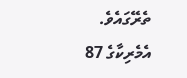ތެރޭގައެވެ. އެމެރިކާގެ 87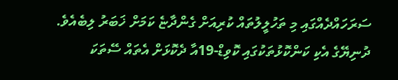ސަރަހައްދެއްގައި މި ތަހުލީލުތައް ކުރިއަށް ގެންދާޏެ ކަމަށް ޚަބަރު ލިބެއެވެ.
ދުނިޔޭގެ އެކި ކަންކޮޅުތަކުގައި ކޮވިޑް-19އާ ދެކޮޅަށް އެތައް ސޭތަކަ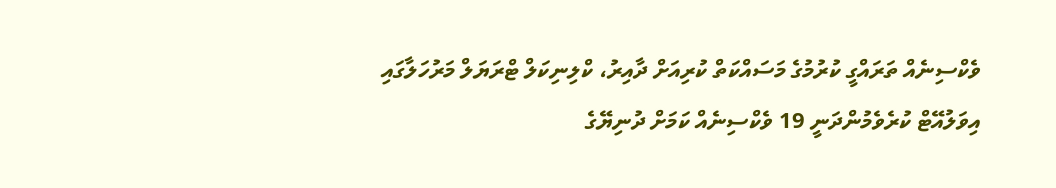ވެކްސިނެއް ތަރައްގީ ކުރުމުގެ މަސައްކަތް ކުރިއަށް ދާއިރު، ކްލިނިކަލް ޓްރަޔަލް މަރުހަލާގައި އިވަލުއޭޓް ކުރެވެމުންދަނީ 19 ވެކްސިނެއް ކަމަށް ދުނިޔޭގެ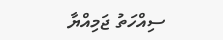ސިއްހަތު ޖަމިއްޔާ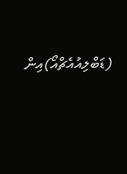(ޑަބްލިއުއެޗްއޯ)އިން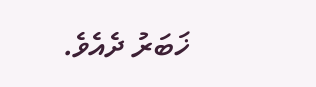ޚަބަރު ދެއެވެ.